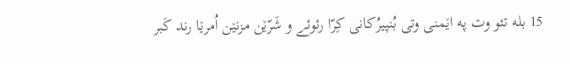15 بله تئو وت په اێمنی وتی بُنپیرُکانی کِرّا رئوئے و شَرّێن مزنێن اُمرێا رند کَبر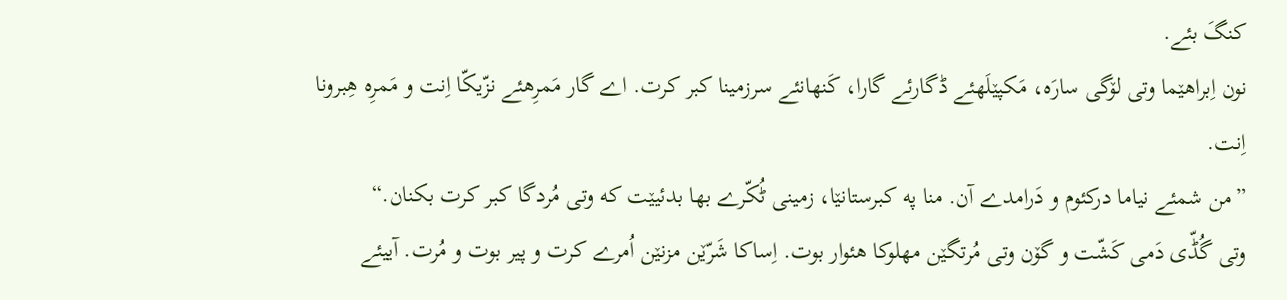کنگَ بئے.
نون اِبراهێما وتی لۆگی سارَه، مَکپێلَهئے ڈگارئے گارا، کَنهانئے سرزمینا کبر کرت. اے گار مَمرِهئے نزّیکّا اِنت و مَمرِه هِبرونا اِنت.
”من شمئے نیاما درکئوم و دَرامدے آن. منا په کبرستانێا، زمینی ٹُکّرے بها بدئیێت که وتی مُردگا کبر کرت بکنان.“
وتی گُڈّی دَمی کَشّت و گۆن وتی مُرتگێن مهلوکا هئوار بوت. اِساکا شَرّێن مزنێن اُمرے کرت و پیر بوت و مُرت. آییئے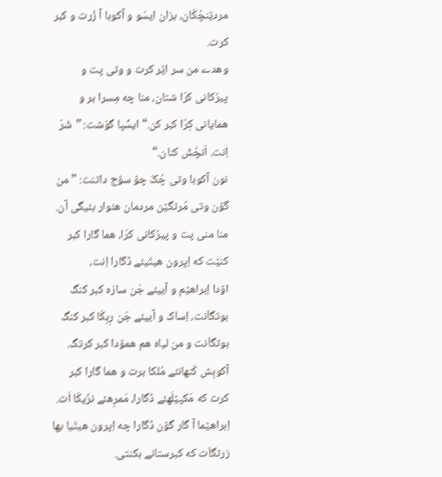مردێنچُکّان، بزان ایسّو و آکوبا آ زُرت و کبر کرت.
وهدے من سر اێر کرت و وتی پت و پیرُکانی کرّا شتان، منا چه مِسرا بر و همایانی کِرّا کبر کن.“ ایسُّپا گوَشت: ”شَرّ اِنت. اَنچُشَ کنان.“
نون آکوبا وتی چُکّ چۆ سۆج داتنت: ”من گۆن وتی مُرتگێن مردمان هئوار بئیگی آن. منا منی پت و پیرُکانی کرّا، هما گارا کبر کنێت که اِپرون هیتّیئے ڈگارا اِنت،
اۆدا اِبراهێم و آییئے جَن سارَه کبر کنگ بوتگاَنت، اِساک و آییئے جَن رِبِکّا کبر کنگ بوتگاَنت و من لیاه هم همۆدا کبر کرتگ.
آکوبِش کَنهانئے مُلکا برت و هما گارا کبر کرت که مَکپێلَهئے ڈگارا، مَمرِهئے نزّیکّا اَت. اِبراهێما آ گار گۆن ڈگارا چه اِپرون هیتّیا بها زرتگاَت که کبرستانے بکنتی.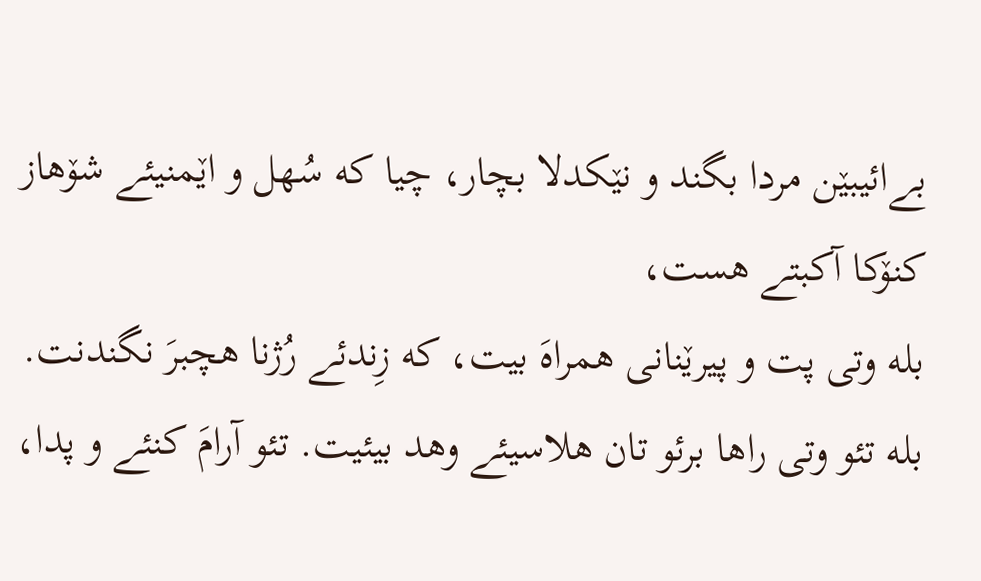بےائیبێن مردا بگند و نێکدلا بچار، چیا که سُهل و اێمنیئے شۆهاز کنۆکا آکبتے هست،
بله وتی پت و پیرێنانی همراهَ بیت، که زِندئے رُژنا هچبرَ نگندنت.
بله تئو وتی راها برئو تان هلاسیئے وهد بیئیت. تئو آرامَ کنئے و پدا،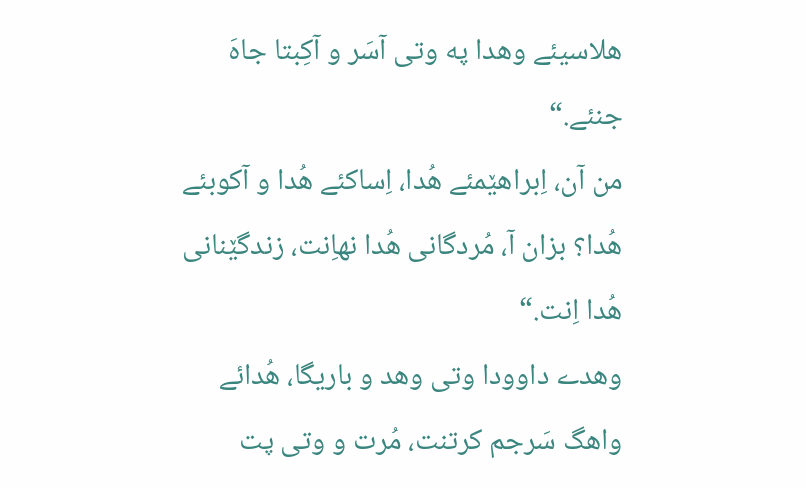هلاسیئے وهدا په وتی آسَر و آکِبتا جاهَ جنئے.“
من آن، اِبراهێمئے هُدا، اِساکئے هُدا و آکوبئے هُدا؟ بزان آ، مُردگانی هُدا نهاِنت، زندگێنانی هُدا اِنت.“
وهدے داوودا وتی وهد و باریگا، هُدائے واهگ سَرجم کرتنت، مُرت و وتی پت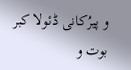و پیرُکانی ڈئولا کبر بوت و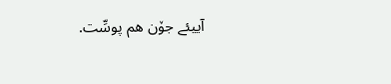آییئے جۆن هم پوسِّت.